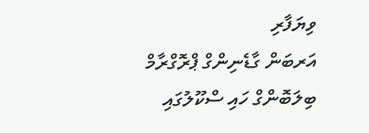ވިޔަފާރި
އަރބަން ގާޑެނިންގް ޕްރޮގްރާމް ބިލަބޮންގް ހައި ސްކޫލުގައި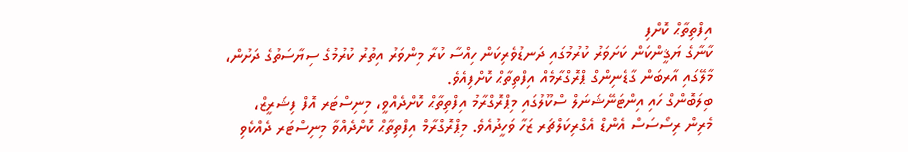އިފްތިތާޙް ކޮށްފި
ކާނާގެ ޔަޤީންކަން ކަށަވަރު ކުރުމުގައި ދަނޑުވެރިކަން ހިއްސާ ކުރާ މިންވަރު އިތުރު ކުރުމުގެ ސިޔާސަތުގެ ދަށުން، މާލޭގައި އާރބަން ގާޑެނިންގް ޕްރޮގްރާމެއް އިފްތިތާޙް ކޮށްފިއެވެ.
ބިލަބޮންގް ހައި އިންޓަނޭޝަނަލް ސްކޫލުގައި މިޕްރޮގްރާމު އިފްތިތާޙް ކޮށްދެއްވީ، މިނިސްޓަރ އޮފް ފިޝަރީޒް، މެރިން ރިސޯސަސް އެންޑް އެގްރިކަލްޗަރ ޒަހާ ވަހީދުއެވެ. މިޕްރޮގްރާމް އިފްތިތާޙް ކޮށްދެއްވާ މިނިސްޓަރ ދެއްކެވި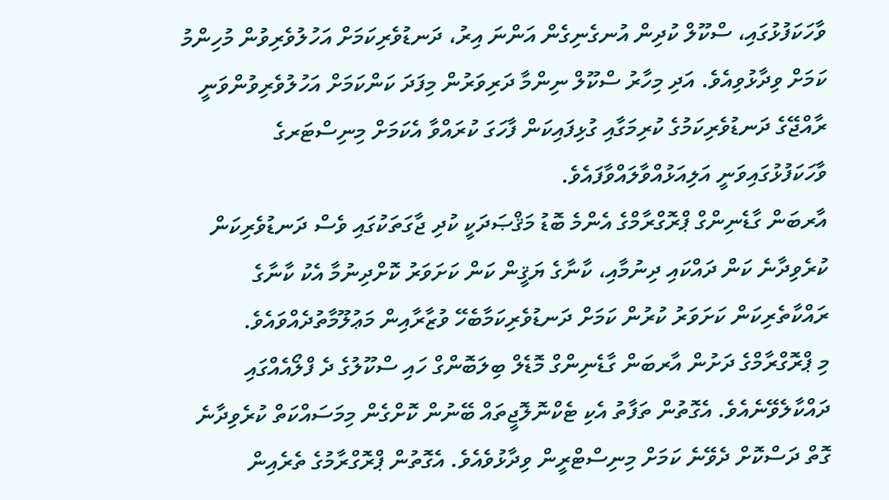ވާހަކަފުޅުގައި، ސްކޫލް ކުދިން އުނގެނިގެން އަންނަ އިރު، ދަނޑުވެރިކަމަށް އަހުލުވެރިވުން މުހިންމު ކަމަށް ވިދާޅުވިއެވެ. އަދި މިހާރު ސްކޫލް ނިންމާ ދަރިވަރުން މިފަދަ ކަންކަމަށް އަހުލުވެރިވުންވަނީ ރާއްޖޭގެ ދަނޑުވެރިކަމުގެ ކުރިމަގާއި ގުޅިފައިކަން ފާހަގަ ކުރައްވާ އެކަމަށް މިނިސްޓަރގެ ވާހަކަފުޅުގައިވަނީ އަލިއަޅުއްވާލައްވާފައެވެ.
އާރބަން ގާޑެނިންގް ޕްރޮގްރާމްގެ އެންމެ ބޮޑު މަޤްޞަދަކީ ކުދި ޖާގަތަކުގައި ވެސް ދަނޑުވެރިކަން ކުރެވިދާނެ ކަން ދައްކައި ދިނުމާއި، ކާނާގެ ޔަޤީން ކަން ކަށަވަރު ކޮށްދިނުމާ އެކު ކާނާގެ ރައްކާތެރިކަން ކަށަވަރު ކުރުން ކަމަށް ދަނޑުވެރިކަމާބެހޭ ވުޒާރާއިން މަޢުލޫމާތުދެއްވައެވެ.
މި ޕްރޮގްރާމްގެ ދަށުން އާރބަން ގާޑެނިންގް މޮޑެލް ބިލަބޮންގް ހައި ސްކޫލުގެ ދެ ފްލޯއެއްގައި ދައްކާލެވޭނެއެވެ. އެގޮތުން ތަފާތު އެކި ޓެކްނޮލޮޖީތައް ބޭނުން ކޮށްގެން މިމަސައްކަތް ކުރެވިދާނެ ގޮތް ދަސްކޮށް ދެވޭނެ ކަމަށް މިނިސްޓްރީން ވިދާޅުވެއެވެ. އެގޮތުން ޕްރޮގްރާމުގެ ތެރެއިން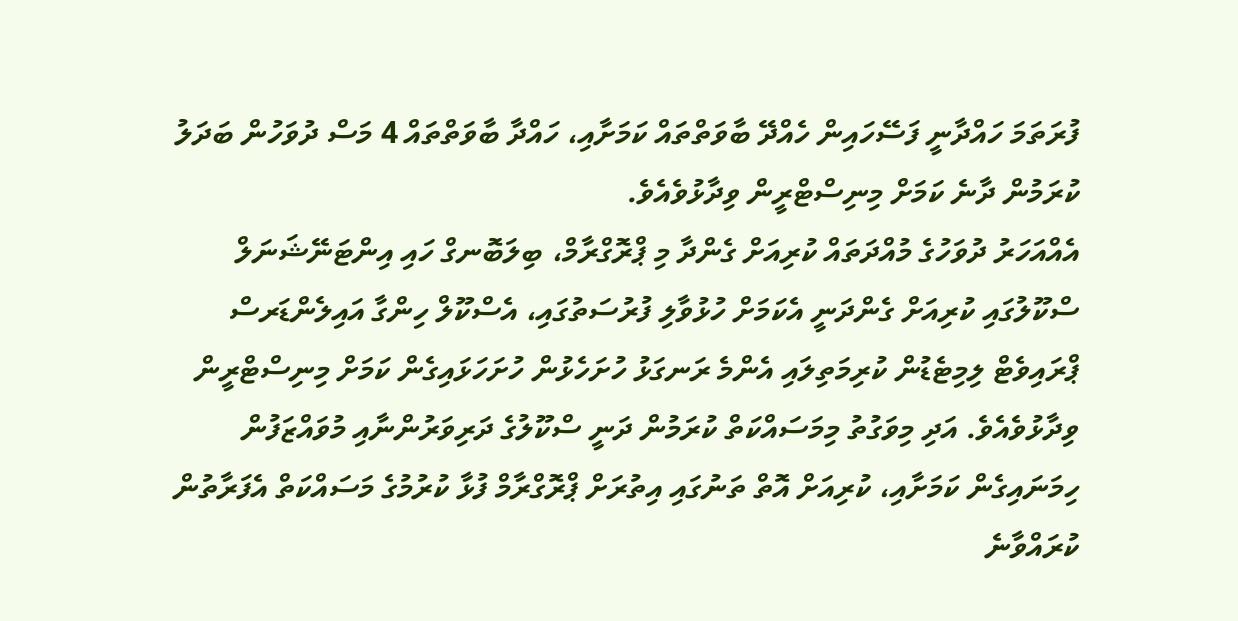ފުރަތަމަ ހައްދާނީ ފަސޭހައިން ހެއްދޭ ބާވަތްތައް ކަމަށާއި، ހައްދާ ބާވަތްތައް 4 މަސް ދުވަހުން ބަދަލު ކުރަމުން ދާނެ ކަމަށް މިނިސްޓްރީން ވިދާޅުވެއެވެ.
އެއްއަހަރު ދުވަހުގެ މުއްދަތައް ކުރިއަށް ގެންދާ މި ޕްރޮގްރާމް، ބިލަބޮނގް ހައި އިންޓަނޭޝަނަލް ސްކޫލުގައި ކުރިއަށް ގެންދަނީ އެކަމަށް ހުޅުވާލި ފުރުސަތުގައި، އެސްކޫލް ހިންގާ އައިލެންޑަރސް ޕްރައިވެޓް ލިމިޓެޑުން ކުރިމަތިލައި އެންމެ ރަނގަޅު ހުށަހެޅުން ހުށަހަޅައިގެން ކަމަށް މިނިސްޓްރީން ވިދާޅުވެއެވެ. އަދި މިވަގުތު މިމަސައްކަތް ކުރަމުން ދަނީ ސްކޫލުގެ ދަރިވަރުންނާއި މުވައްޒަފުން ހިމަނައިގެން ކަމަށާއި، ކުރިއަށް އޮތް ތަނުގައި އިތުރަށް ޕްރޮގްރާމް ފުޅާ ކުރުމުގެ މަސައްކަތް އެފަރާތުން ކުރައްވާނެ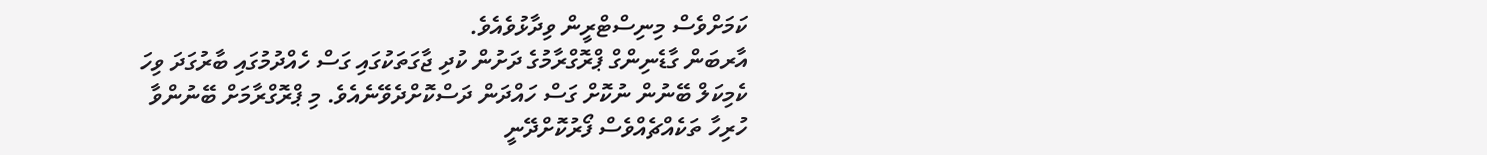ކަމަށްވެސް މިނިސްޓްރީން ވިދާޅުވެއެވެ.
އާރބަން ގާޑެނިންގް ޕްރޮގްރާމުގެ ދަށުން ކުދި ޖާގަތަކުގައި ގަސް ހެއްދުމުގައި ބާރުގަދަ ވިހަ ކެމިކަލް ބޭނުން ނުކޮށް ގަސް ހައްދަން ދަސްކޮށްދެވޭނެއެވެ. މި ޕްރޮގްރާމަށް ބޭނުންވާ ހުރިހާ ތަކެއްޗެއްވެސް ފޯރުކޮށްދޭނީ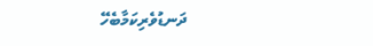ދަނޑުވެރިކަމާބެހޭ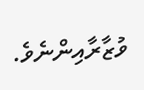ވުޒާރާއިންނެވެ.